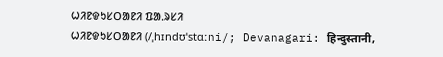ᱦᱤᱱᱫᱩᱥᱛᱟᱱᱤ ᱯᱟᱹᱨᱥᱤ
ᱦᱤᱱᱫᱩᱥᱛᱟᱱᱤ (/ˌhɪndʊˈstɑːni/; Devanagari: हिन्दुस्तानी,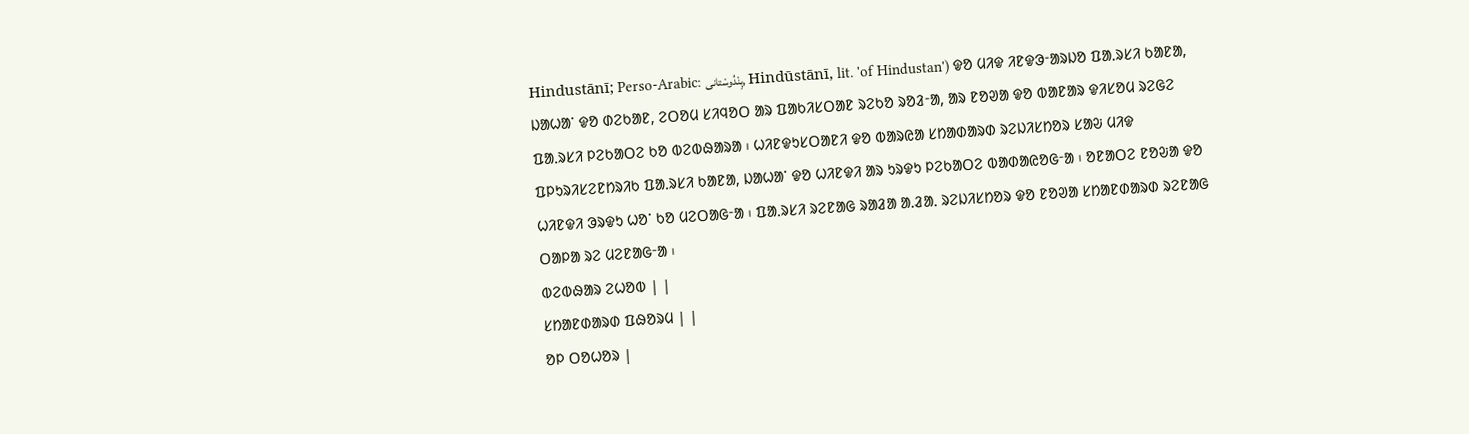Hindustānī; Perso-Arabic: ہِنْدُوسْتانی, Hindūstānī, lit. 'of Hindustan') ᱫᱚ ᱢᱤᱫ ᱤᱱᱫᱳᱼᱟᱨᱡᱚ ᱯᱟᱹᱨᱥᱤ ᱠᱟᱱᱟ, ᱡᱟᱦᱟᱸ ᱫᱚ ᱰᱮᱠᱟᱱ, ᱮᱛᱚᱢ ᱥᱤᱧᱚᱛ ᱟᱨ ᱯᱟᱠᱤᱥᱛᱟᱱ ᱨᱮᱠᱚ ᱨᱚᱲᱼᱟ, ᱟᱨ ᱱᱚᱣᱟ ᱫᱚ ᱵᱟᱱᱟᱨ ᱫᱤᱥᱚᱢ ᱨᱮᱜᱮ ᱯᱟᱹᱨᱥᱤ ᱞᱮᱠᱟᱛᱮ ᱠᱚ ᱵᱮᱵᱷᱟᱨᱟ ᱾ ᱦᱤᱱᱫᱩᱥᱛᱟᱱᱤ ᱫᱚ ᱵᱟᱨᱭᱟ ᱥᱴᱟᱰᱟᱨᱰ ᱨᱮᱡᱤᱥᱴᱚᱨ ᱥᱟᱶ ᱢᱤᱫ ᱯᱞᱩᱨᱤᱥᱮᱱᱴᱨᱤᱠ ᱯᱟᱹᱨᱥᱤ ᱠᱟᱱᱟ, ᱡᱟᱦᱟᱸ ᱫᱚ ᱦᱤᱱᱫᱤ ᱟᱨ ᱩᱨᱫᱩ ᱞᱮᱠᱟᱛᱮ ᱵᱟᱰᱟᱭᱚᱜᱼᱟ ᱾ ᱚᱱᱟᱛᱮ ᱱᱚᱶᱟ ᱫᱚ ᱦᱤᱱᱫᱤ ᱳᱨᱫᱩ ᱦᱚᱸ ᱠᱚ ᱢᱮᱛᱟᱜᱼᱟ ᱾ ᱯᱟᱹᱨᱥᱤ ᱨᱮᱱᱟᱜ ᱨᱟᱲᱟ ᱟᱹᱲᱟᱹ ᱨᱮᱡᱤᱥᱴᱚᱨ ᱫᱚ ᱱᱚᱣᱟ ᱥᱴᱟᱱᱰᱟᱨᱰ ᱨᱮᱱᱟᱜ ᱛᱟᱞᱟ ᱨᱮ ᱢᱮᱱᱟᱜᱼᱟ ᱾
ᱵᱮᱵᱷᱟᱨ ᱮᱦᱚᱵ | |
ᱥᱴᱟᱱᱰᱟᱨᱰ ᱯᱷᱚᱨᱢ | |
ᱚᱞ ᱛᱚᱦᱚᱨ |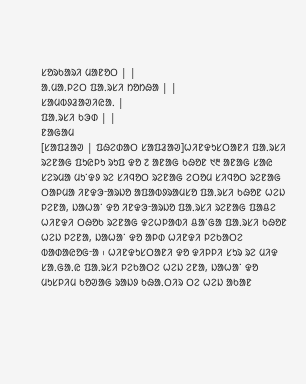ᱥᱚᱨᱠᱟᱨᱤ ᱢᱟᱱᱚᱛ | |
ᱟᱹᱢᱟᱹᱞᱮᱛ ᱯᱟᱹᱨᱥᱤ ᱴᱚᱴᱷᱟ | |
ᱥᱟᱢᱵᱽᱲᱟᱣᱤᱭᱟᱹ |
ᱯᱟᱹᱨᱥᱤ ᱠᱳᱰ | |
ᱱᱟᱜᱟᱢ
[ᱥᱟᱯᱲᱟᱣ | ᱯᱷᱮᱰᱟᱛ ᱥᱟᱯᱲᱟᱣ]ᱦᱤᱱᱫᱩᱥᱛᱟᱱᱤ ᱯᱟᱹᱨᱥᱤ ᱨᱮᱱᱟᱜ ᱯᱩᱭᱞᱩ ᱨᱩᱯ ᱫᱚ ᱗ ᱟᱱᱟᱜ ᱠᱷᱚᱱ ᱑᱓ ᱟᱱᱟᱜ ᱥᱟᱭ ᱥᱮᱨᱢᱟ ᱢᱩᱸᱫᱽ ᱨᱮ ᱥᱤᱧᱚᱛ ᱨᱮᱱᱟᱜ ᱮᱛᱚᱢ ᱥᱤᱧᱚᱛ ᱨᱮᱱᱟᱜ ᱛᱟᱞᱢᱟ ᱤᱱᱫᱳᱼᱟᱨᱡᱚ ᱟᱯᱟᱵᱽᱨᱟᱢᱥᱚ ᱯᱟᱹᱨᱥᱤ ᱠᱷᱚᱱ ᱦᱮᱡ ᱞᱮᱱᱟ, ᱡᱟᱦᱟᱸ ᱫᱚ ᱤᱱᱫᱳᱼᱟᱨᱡᱚ ᱯᱟᱹᱨᱥᱤ ᱨᱮᱱᱟᱜ ᱯᱟᱪᱮ ᱦᱤᱱᱫᱤ ᱛᱷᱚᱠ ᱨᱮᱱᱟᱜ ᱫᱮᱦᱞᱟᱵᱤ ᱪᱟᱸᱜᱟ ᱯᱟᱹᱨᱥᱤ ᱠᱷᱚᱱ ᱦᱮᱡ ᱞᱮᱱᱟ, ᱡᱟᱦᱟᱸ ᱫᱚ ᱟᱞᱰ ᱦᱤᱱᱫᱤ ᱞᱮᱠᱟᱛᱮ ᱵᱟᱰᱟᱭᱚᱜᱼᱟ ᱾ ᱦᱤᱱᱫᱩᱥᱛᱟᱱᱤ ᱫᱚ ᱫᱤᱞᱞᱤ ᱥᱩᱨ ᱨᱮ ᱢᱤᱫ ᱥᱟᱹᱜᱟᱹᱭ ᱯᱟᱹᱨᱥᱤ ᱞᱮᱠᱟᱛᱮ ᱦᱮᱡ ᱮᱱᱟ, ᱡᱟᱦᱟᱸ ᱫᱚ ᱢᱩᱥᱞᱤᱢ ᱠᱚᱣᱟᱜ ᱨᱟᱡᱽ ᱠᱷᱟᱹᱛᱤᱨ ᱛᱮ ᱦᱮᱡ ᱟᱠᱟᱱ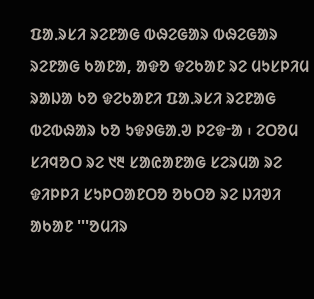ᱯᱟᱹᱨᱥᱤ ᱨᱮᱱᱟᱜ ᱵᱷᱮᱜᱟᱨ ᱵᱷᱮᱜᱟᱨ ᱨᱮᱱᱟᱜ ᱠᱟᱱᱟ, ᱟᱫᱚ ᱫᱮᱠᱟᱱ ᱨᱮ ᱢᱩᱥᱞᱤᱢ ᱨᱟᱡᱟ ᱠᱚ ᱫᱮᱠᱟᱱᱤ ᱯᱟᱹᱨᱥᱤ ᱨᱮᱱᱟᱜ ᱵᱮᱵᱷᱟᱨ ᱠᱚ ᱩᱫᱽᱜᱟᱹᱣ ᱞᱮᱫᱼᱟ ᱾ ᱮᱛᱚᱢ ᱥᱤᱧᱚᱛ ᱨᱮ ᱑᱓ ᱥᱟᱭᱟᱱᱟᱜ ᱥᱮᱨᱢᱟ ᱨᱮ ᱫᱤᱞᱞᱤ ᱥᱩᱞᱛᱟᱱᱛᱚ ᱚᱠᱛᱚ ᱨᱮ ᱡᱤᱣᱤ ᱟᱠᱟᱱ '''ᱚᱢᱤᱨ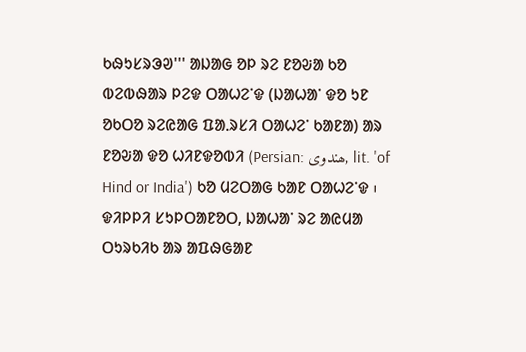ᱠᱷᱩᱥᱨᱳᱣ''' ᱟᱡᱟᱜ ᱚᱞ ᱨᱮ ᱱᱚᱶᱟ ᱠᱚ ᱵᱮᱵᱷᱟᱨ ᱞᱮᱫ ᱛᱟᱦᱮᱸᱫ (ᱡᱟᱦᱟᱸ ᱫᱚ ᱩᱱ ᱚᱠᱛᱚ ᱨᱮᱭᱟᱜ ᱯᱟᱹᱨᱥᱤ ᱛᱟᱦᱮᱸ ᱠᱟᱱᱟ) ᱟᱨ ᱱᱚᱶᱟ ᱫᱚ ᱦᱤᱱᱫᱚᱵᱤ (Persian: ھندوی, lit. 'of Hind or India') ᱠᱚ ᱢᱮᱛᱟᱜ ᱠᱟᱱ ᱛᱟᱦᱮᱸᱫ ᱾ ᱫᱤᱞᱞᱤ ᱥᱩᱞᱛᱟᱱᱚᱛ, ᱡᱟᱦᱟᱸ ᱨᱮ ᱟᱭᱢᱟ ᱛᱩᱨᱠᱤᱠ ᱟᱨ ᱟᱯᱷᱜᱟᱱ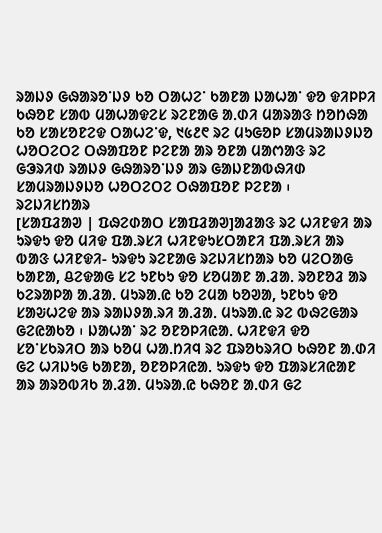ᱨᱟᱡᱽ ᱜᱷᱟᱨᱚᱸᱡᱽ ᱠᱚ ᱛᱟᱦᱮᱸ ᱠᱟᱱᱟ ᱡᱟᱦᱟᱸ ᱫᱚ ᱫᱤᱞᱞᱤ ᱠᱷᱚᱱ ᱥᱟᱵ ᱢᱟᱦᱟᱫᱮᱥ ᱨᱮᱱᱟᱜ ᱟᱹᱰᱤ ᱢᱟᱨᱟᱝ ᱴᱚᱴᱷᱟ ᱠᱚ ᱥᱟᱥᱚᱱᱮᱫ ᱛᱟᱦᱮᱸᱫ, ᱑᱕᱒᱖ ᱨᱮ ᱢᱩᱜᱚᱞ ᱥᱟᱢᱨᱟᱡᱽᱡᱚ ᱦᱚᱛᱮᱛᱮ ᱛᱷᱟᱯᱚᱱ ᱞᱮᱱᱟ ᱟᱨ ᱚᱱᱟ ᱢᱟᱬᱟᱝ ᱨᱮ ᱜᱳᱨᱤᱰ ᱨᱟᱡᱽ ᱜᱷᱟᱨᱚᱸᱡᱽ ᱟᱨ ᱜᱟᱡᱱᱟᱵᱷᱤᱰ ᱥᱟᱢᱨᱟᱡᱽᱡᱚ ᱦᱚᱛᱮᱛᱮ ᱛᱷᱟᱯᱚᱱ ᱞᱮᱱᱟ ᱾
ᱨᱮᱡᱤᱥᱴᱟᱨ
[ᱥᱟᱯᱲᱟᱣ | ᱯᱷᱮᱰᱟᱛ ᱥᱟᱯᱲᱟᱣ]ᱟᱲᱟᱝ ᱨᱮ ᱦᱤᱱᱫᱤ ᱟᱨ ᱩᱨᱫᱩ ᱫᱚ ᱢᱤᱫ ᱯᱟ.ᱨᱥᱤ ᱦᱤᱱᱫᱩᱥᱛᱟᱱᱤ ᱯᱟᱹᱨᱥᱤ ᱟᱨ ᱵᱟᱝ ᱦᱤᱱᱫᱤ- ᱩᱨᱫᱩ ᱨᱮᱱᱟᱜ ᱨᱮᱡᱤᱥᱴᱟᱨ ᱠᱚ ᱢᱮᱛᱟᱜ ᱠᱟᱱᱟ, ᱪᱮᱫᱟᱜ ᱥᱮ ᱩᱱᱠᱩ ᱫᱚ ᱥᱚᱢᱟᱱ ᱟᱹᱲᱟᱹ ᱨᱚᱱᱚᱲ ᱟᱨ ᱠᱮᱨᱟᱞᱟ ᱟᱹᱲᱟᱹ ᱢᱩᱨᱟᱹᱭ ᱠᱚ ᱮᱢᱟ ᱠᱚᱣᱟ, ᱩᱱᱠᱩ ᱫᱚ ᱥᱟᱶᱦᱮᱫ ᱟᱨ ᱨᱟᱡᱽᱟᱹᱨᱤ ᱟᱹᱲᱟᱹ ᱢᱩᱨᱟᱹᱭ ᱨᱮ ᱵᱷᱮᱜᱟᱨ ᱜᱮᱭᱟᱠᱚ ᱾ ᱡᱟᱦᱟᱸ ᱨᱮ ᱚᱱᱚᱞᱤᱭᱟᱹ ᱦᱤᱱᱫᱤ ᱫᱚ ᱥᱚᱸᱥᱠᱨᱤᱛ ᱟᱨ ᱠᱚᱢ ᱦᱟᱹᱴᱤᱧ ᱨᱮ ᱯᱨᱚᱠᱨᱤᱛ ᱠᱷᱚᱱ ᱟᱹᱰᱤ ᱜᱮ ᱦᱤᱡᱩᱜ ᱠᱟᱱᱟ, ᱚᱱᱚᱞᱤᱭᱟᱹ ᱩᱨᱫᱩ ᱫᱚ ᱯᱟᱨᱥᱤᱭᱟᱱ ᱟᱨ ᱟᱨᱚᱵᱤᱠ ᱟᱹᱲᱟᱹ ᱢᱩᱨᱟᱹᱭ ᱠᱷᱚᱱ ᱟᱹᱰᱤ ᱜᱮ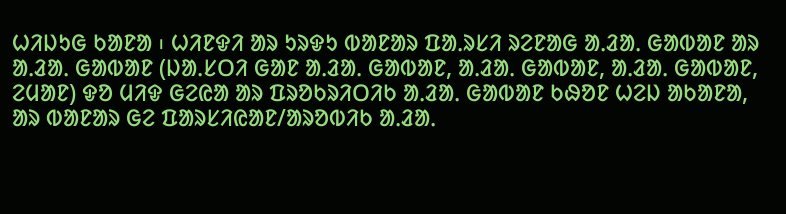ᱦᱤᱡᱩᱜ ᱠᱟᱱᱟ ᱾ ᱦᱤᱱᱫᱤ ᱟᱨ ᱩᱨᱫᱩ ᱵᱟᱱᱟᱨ ᱯᱟᱹᱨᱥᱤ ᱨᱮᱱᱟᱜ ᱟᱹᱲᱟᱹ ᱜᱟᱵᱟᱱ ᱟᱨ ᱟᱹᱲᱟᱹ ᱜᱟᱵᱟᱱ (ᱡᱟᱹᱥᱛᱤ ᱜᱟᱱ ᱟᱹᱲᱟᱹ ᱜᱟᱵᱟᱱ, ᱟᱹᱲᱟᱹ ᱜᱟᱵᱟᱱ, ᱟᱹᱲᱟᱹ ᱜᱟᱵᱟᱱ, ᱮᱢᱟᱱ) ᱫᱚ ᱢᱤᱫ ᱜᱮᱭᱟ ᱟᱨ ᱯᱨᱚᱠᱨᱤᱛᱤᱠ ᱟᱹᱲᱟᱹ ᱜᱟᱵᱟᱱ ᱠᱷᱚᱱ ᱦᱮᱡ ᱟᱠᱟᱱᱟ, ᱟᱨ ᱵᱟᱱᱟᱨ ᱜᱮ ᱯᱟᱨᱥᱤᱭᱟᱱ/ᱟᱨᱚᱵᱤᱠ ᱟᱹᱲᱟᱹ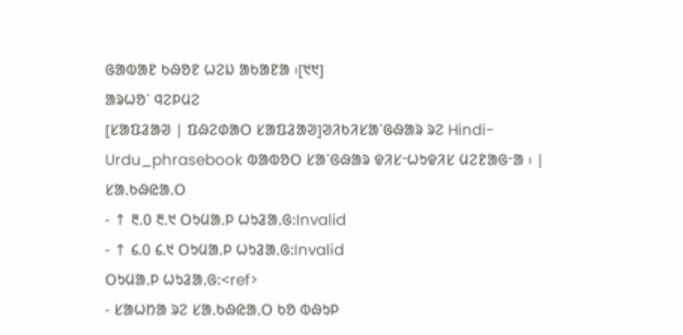ᱜᱟᱵᱟᱱ ᱠᱷᱚᱱ ᱦᱮᱡ ᱟᱠᱟᱱᱟ ᱾[᱑᱑]
ᱟᱨᱦᱚᱸ ᱧᱮᱞᱢᱮ
[ᱥᱟᱯᱲᱟᱣ | ᱯᱷᱮᱰᱟᱛ ᱥᱟᱯᱲᱟᱣ]ᱣᱤᱠᱤᱥᱟᱸᱜᱷᱟᱨ ᱨᱮ Hindi-Urdu_phrasebook ᱵᱟᱵᱚᱛ ᱥᱟᱸᱜᱷᱟᱨ ᱫᱤᱥᱼᱦᱩᱫᱤᱥ ᱢᱮᱱᱟᱜᱼᱟ ᱾ |
ᱥᱟᱹᱠᱷᱭᱟᱹᱛ
- ↑ ᱓.᱐ ᱓.᱑ ᱛᱩᱢᱟᱹᱞ ᱦᱩᱲᱟᱹᱜ:Invalid
- ↑ ᱔.᱐ ᱔.᱑ ᱛᱩᱢᱟᱹᱞ ᱦᱩᱲᱟᱹᱜ:Invalid
ᱛᱩᱢᱟᱹᱞ ᱦᱩᱲᱟᱹᱜ:<ref>
- ᱥᱟᱦᱴᱟ ᱨᱮ ᱥᱟᱹᱠᱷᱭᱟᱹᱛ ᱠᱚ ᱵᱷᱩᱞ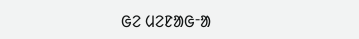ᱜᱮ ᱢᱮᱱᱟᱜᱼᱟ